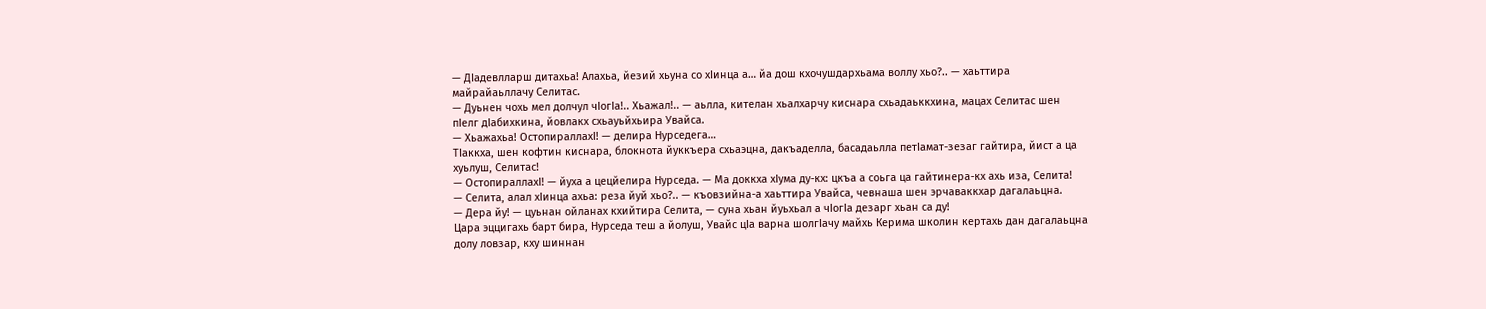— ДIадевлларш дитахьа! Алахьа, йезий хьуна со хIинца а… йа дош кхочушдархьама воллу хьо?.. — хаьттира майрайаьллачу Селитас.
— Дуьнен чохь мел долчул чIогIа!.. Хьажал!.. — аьлла, кителан хьалхарчу киснара схьадаьккхина, мацах Селитас шен пIелг дIабихкина, йовлакх схьауьйхьира Увайса.
— Хьажахьа! ОстопираллахI! — делира Нурседега…
ТIаккха, шен кофтин киснара, блокнота йуккъера схьаэцна, дакъаделла, басадаьлла петIамат-зезаг гайтира, йист а ца хуьлуш, Селитас!
— ОстопираллахI! — йуха а цецйелира Нурседа. — Ма доккха хIума ду-кх: цкъа а соьга ца гайтинера-кх ахь иза, Селита!
— Селита, алал хIинца ахьа: реза йуй хьо?.. — къовзийна-а хаьттира Увайса, чевнаша шен эрчаваккхар дагалаьцна.
— Дера йу! — цуьнан ойланах кхийтира Селита, — суна хьан йуьхьал а чIогIа дезарг хьан са ду!
Цара эццигахь барт бира, Нурседа теш а йолуш, Увайс цIа варна шолгIачу майхь Керима школин кертахь дан дагалаьцна долу ловзар, кху шиннан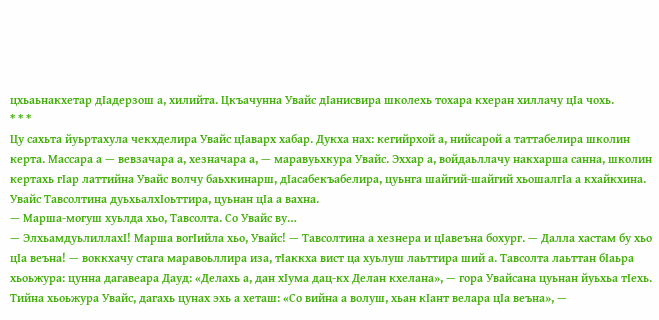цхьаьнакхетар дIадерзош а, хилийта. Цкъачунна Увайс дIанисвира школехь тохара кхеран хиллачу цIа чохь.
* * *
Цу сахьта йуьртахула чекхделира Увайс цIаварх хабар. Дукха нах: кегийрхой а, нийсарой а таттабелира школин керта. Массара а — вевзачара а, хезначара а, — маравуьхкура Увайс. Эххар а, войдаьллачу накхарша санна, школин кертахь гIар латтийна Увайс волчу баьхкинарш, дIасабекъабелира, цуьнга шайгий-шайгий хьошалгIа а кхайкхина.
Увайс Тавсолтина дуьхьалхIоьттира, цуьнан цIа а вахна.
— Марша-могуш хуьлда хьо, Тавсолта. Со Увайс ву…
— ЭлхьамдуьлиллахI! Марша вогIийла хьо, Увайс! — Тавсолтина а хезнера и цIавеъна бохург. — Далла хастам бу хьо цIа веъна! — воккхачу стага маравоьллира иза, тIаккха вист ца хуьлуш лаьттира ший а. Тавсолта лаьттан бIаьра хьоьжура: цунна дагавеара Дауд: «Делахь а, дан хIума дац-кх Делан кхелана», — гора Увайсана цуьнан йуьхьа тIехь.
Тийна хьоьжура Увайс, дагахь цунах эхь а хеташ: «Со вийна а волуш, хьан кIант велара цIа веъна», —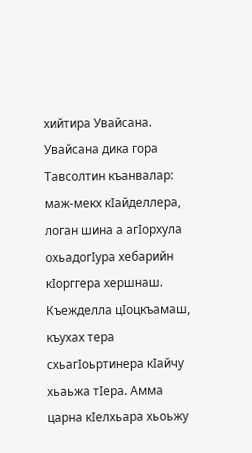хийтира Увайсана.
Увайсана дика гора Тавсолтин къанвалар: маж-мекх кIайделлера, логан шина а агIорхула охьадогIура хебарийн кIорггера хершнаш. Къежделла цIоцкъамаш, къухах тера схьагIоьртинера кIайчу хьаьжа тIера. Амма царна кIелхьара хьоьжу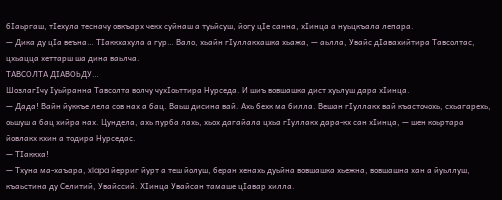бIаьргаш, тIехула тесначу овкъарх чекх суйнаш а туьйсуш, йогу цIе санна, хIинца а нуьцкъала лепара.
— Дика ду цIа веъна… ТIаккхахула а гур… Вало, хьайн гIуллакхашка хьажа, — аьлла, Увайс дIавахийтира Тавсолтас, цхьацца хеттарш ша дина ваьлча.
ТАВСОЛТА ДIАВОЬДУ…
ШозлагIчу Iуьйранна Тавсолта волчу чухIоьттира Нурседа. И шиъ вовшашка дист хуьлуш дара хIинца.
— Дада! Вайн йуккъе лела сов нах а бац. Ваьш дисина вай. Ахь бехк ма билла. Вешан гIуллакх вай къасточохь, схьагарехь, оьшуш а бац хийра нах. Цундела, ахь пурба лахь, хьох дагайала цхьа гIуллакх дара-кх сан хIинца, — шен коьртара йовлакх кхин а тодира Нурседас.
— ТIаккха!
— Тхуна ма-хаъара, xIapa йерриг йурт а теш йолуш, беран хенахь дуьйна вовшашка хьежна, вовшашна хан а йуьллуш, къаьстина ду Селитий, Увайссий. ХIинца Увайсан тамаше цIавар хилла.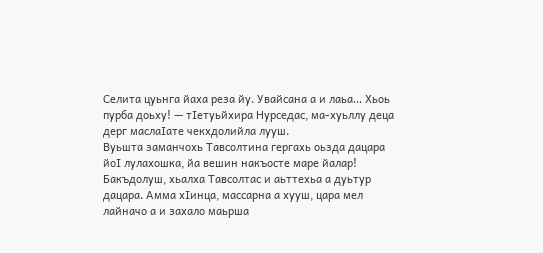Селита цуьнга йаха реза йу. Увайсана а и лаьа… Хьоь пурба доьху! — тIетуьйхира Нурседас, ма-хуьллу деца дерг маслаIате чекхдолийла лууш.
Вуьшта заманчохь Тавсолтина гергахь оьзда дацара йоI лулахошка, йа вешин накъосте маре йалар!
Бакъдолуш, хьалха Тавсолтас и аьттехьа а дуьтур дацара. Амма хIинца, массарна а хууш, цара мел лайначо а и захало маьрша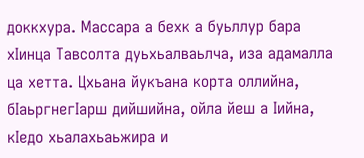доккхура. Массара а бехк а буьллур бара хIинца Тавсолта дуьхьалваьлча, иза адамалла ца хетта. Цхьана йукъана корта оллийна, бIаьргнегIарш дийшийна, ойла йеш а Iийна, кIедо хьалахьаьжира и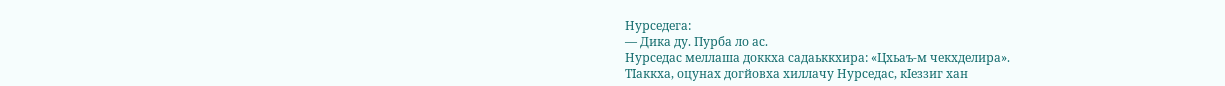Нурседега:
— Дика ду. Пурба ло ас.
Нурседас меллаша доккха садаьккхира: «Цхьаъ-м чекхделира».
ТIаккха, оцунах догйовха хиллачу Нурседас, кIеззиг хан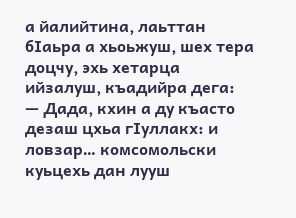а йалийтина, лаьттан бIаьра а хьоьжуш, шех тера доцчу, эхь хетарца ийзалуш, къадийра дега:
— Дада, кхин а ду къасто дезаш цхьа гIуллакх: и ловзар… комсомольски куьцехь дан лууш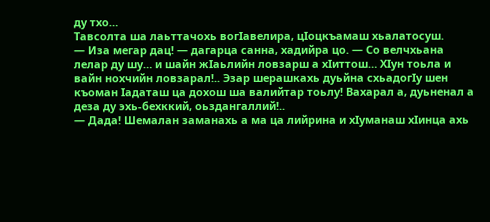ду тхо…
Тавсолта ша лаьттачохь вогIавелира, цIоцкъамаш хьалатосуш.
— Иза мегар дац! — дагарца санна, хадийра цо. — Со велчхьана лелар ду шу… и шайн жIаьлийн ловзарш а хIиттош… ХIун тоьла и вайн нохчийн ловзарал!.. Эзар шерашкахь дуьйна схьадогIу шен къоман Iадаташ ца дохош ша валийтар тоьлу! Вахарал а, дуьненал а деза ду эхь-бехккий, оьздангаллий!..
— Дада! Шемалан заманахь а ма ца лийрина и хIуманаш хIинца ахь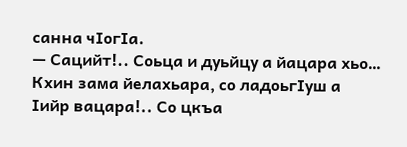санна чIогIа.
— Сацийт!.. Соьца и дуьйцу а йацара хьо… Кхин зама йелахьара, со ладоьгIуш а Iийр вацара!.. Со цкъа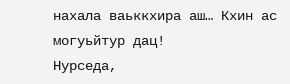нахала ваьккхира аш… Кхин ас могуьйтур дац!
Нурседа,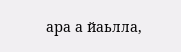ара а йаьлла,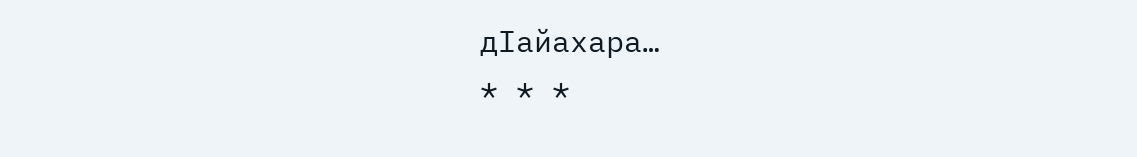дIайахара…
* * *